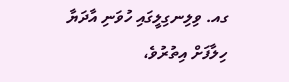ގއ. ވިލިނގިލީގައި ހުވަނި އާދަޔާ ހިލާފަށް އިތުރުވެ،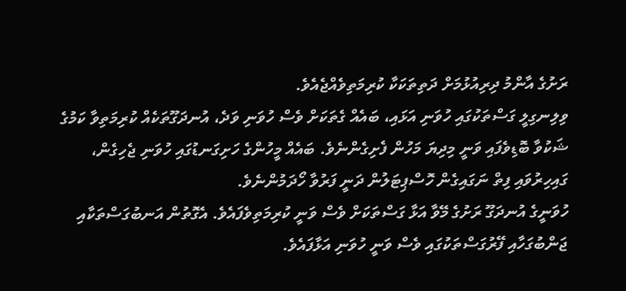ރަށުގެ އާންމު ދިރިއުޅުމަށް ދަތިތަކަކާ ކުރިމަތިވެއްޖެއެވެ.
ވިލިނގިލީ ގަސްތަކުގައި ހުވަނި އަޅައި، ބައެއް ގެތަކަށް ވެސް ހުވަނި ވަދެ، އުނދަގޫތަކެއް ކުރިމަތިވާ ކަމުގެ ޝަކުވާ ބޮޑިވެފައި ވަނީ މިދިޔަ މަހުން ފެށިގެންނެވެ. ބައެއް މީހުންގެ ހަށިގަނޑުގައި ހުވަނި ޖެހިގެން، ގައިހިރުވައި ފިތް ނަގައިގެން ހޮސްޕިޓަލުން ދަނީ ފަރުވާ ހޯދަމުންނެވެ.
ހުވަނީގެ އުނދަގޫ ރަށުގެ މޭވާ އަޅާ ގަސްތަކަށް ވެސް ވަނީ ކުރިމަތިވެފައެވެ. އެގޮތުން އަނބުގަސްތަކާއި ޖަންބުގަހާއި ފޭރުގަސްތަކުގައި ވެސް ވަނީ ހުވަނި އަޅާފައެވެ.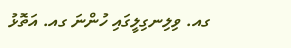ގއ. ވިލިނގިލީގައި ހުންނަ ގއ. އަތޮޅު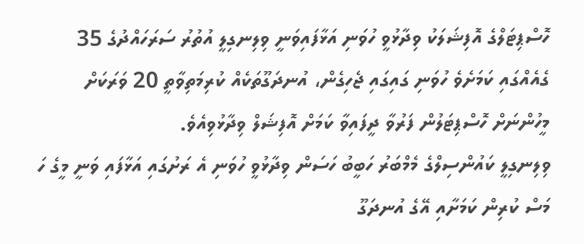ހޮސްޕިޓަލްގެ އޮފިޝަލަކު ވިދާޅުވީ ހުވަނި އަޅާފައިވަނީ ވިލިނގިލީ އުތުރު ސަރަހައްދުގެ 35 ގެއެއްގައި ކަމަށެވެ ހުވަނި ގައިގައި ޖެހިގެން، އުނދަގޫތަކެއް ކުރިމަތިވާތީ 20 ވަރަކަށް މީހުންނަށް ހޮސްޕިޓަލުން ފަރުވާ ދީފައިވާ ކަމަށް އޮފިޝަލް ވިދާޅުވިއެވެ.
ވިލިނގިލީ ކައުންސިލްގެ މެމްބަރު ހަބީބު ހަސަން ވިދާޅުވީ ހުވަނި އެ ރަށުގައި އަޅާފައި ވަނީ މީގެ ހަ މަސް ކުރިން ކަމަށާއި އޭގެ އުނދަގޫ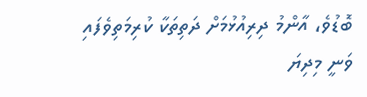ބޮޑުވެ، އާންމު ދިރިއުޅުމަށް ދަތިތަކާ ކުރިމަތިވެފައި ވަނީ މިދިޔަ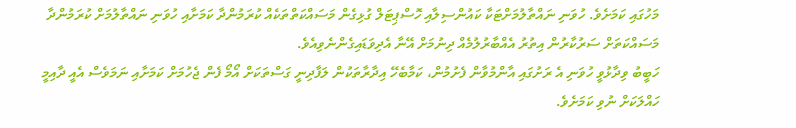މަހުގައި ކަމަށެވެ. ހުވަނި ނައްތާލުމަށްޓަކާ ކައުންސިލާއި ހޮސްޕިޓަލް ގުޅިގެން މަސައްކަތްތަކެއް ކުރަމުންދާ ކަމަށާއި ހުވަނި ނައްތާލުމަށް ކުރަމުންދާ މަސައްކަތަށް ސަރުކާރުން އިތުރު އެއްބާރުލުމެއް ދިނުމަށް އޭނާ އެދިވަޑައިގެންނެވިއެވެ.
ހަބީބު ވިދާޅުވީ ހުވަނި އެ ރަށުގައި އާންމުވާން ފެށުމުން، ކަމާބެހޭ އިދާރާތަކުން ލަފާދިނީ ގަސްތަކަށް އޯމޯ ފެން ޖެހުމަށް ކަމަށާއި ނަމަވެސް އެއީ ދާއިމީ ހައްލަކަށް ނުވި ކަމަށެވެ.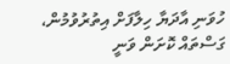ހުވަނި އާދަޔާ ހިލާފަށް އިތުރުވުމުން، ގަސްތައް ކޮށަން ވަނީ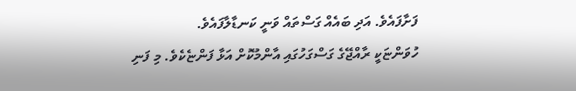ފަށާފައެވެ. އަދި ބައެއް ގަސްތައް ވަނީ ކަނޑާލާފައެވެ.
ހުވަންޏަކީ ރާއްޖޭގެ ގަސްގަހުގައި އާންމުކޮށް އަޅާ ފަންޏެކެވެ. މި ފަނި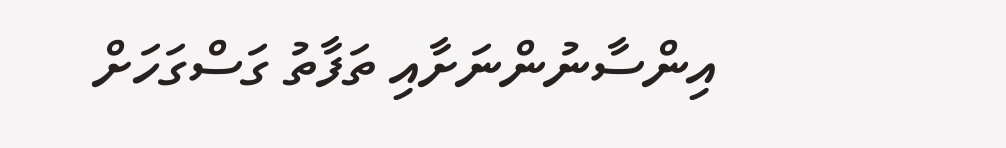އިންސާނުންނަށާއި ތަފާތު ގަސްގަހަށް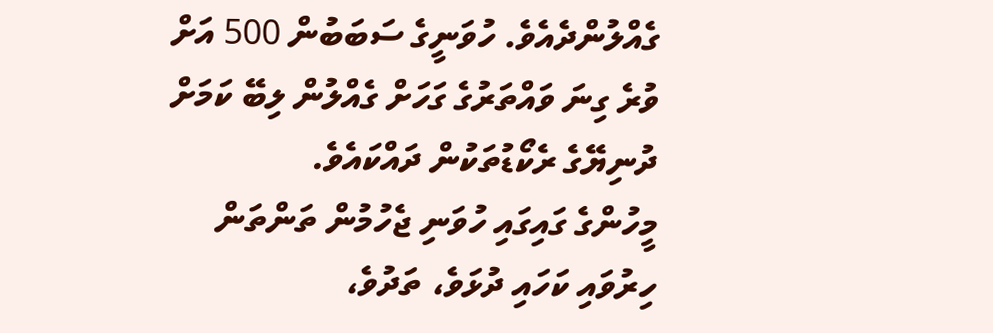ގެއްލުންދެއެވެ. ހުވަނީގެ ސަބަބުން 500 އަށް ވުރެ ގިނަ ވައްތަރުގެ ގަހަށް ގެއްލުން ލިބޭ ކަމަށް ދުނިޔޭގެ ރެކޯޑުތަކުން ދައްކައެވެ.
މީހުންގެ ގައިގައި ހުވަނި ޖެހުމުން ތަންތަން ހިރުވައި ކަހައި ދުޅަވެ، ތަދުވެ،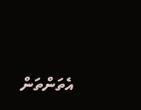އެތަންތަން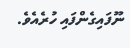ނޫފައިގެންފައި ހުރެއެވެ.